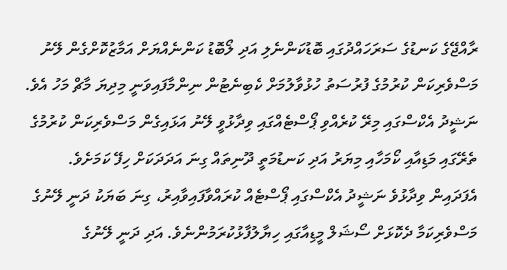ރާއްޖޭގެ ކަނޑުގެ ސަރަހައްދުގައި ބޮޑުކަންނެލި އަދި ލޯބޮޑު ކަންނެއްޔަށް އަމާޒުކޮށްގެން ލޭނު މަސްވެރިކަން ކުރުމުގެ ފުރުސަތު ހުޅުވާލުމަށް ކެބިނެޓުން ނިންމާފައިވަނީ މިދިޔަ މާޗް މަހު އެވެ.
ނަޝީދު އެކްސްގައި މިރޭ ކުރެއްވި ޕޯސްޓެއްގައި ވިދާޅުވީ ލޭނު އަޅައިގެން މަސްވެރިކަން ކުރުމުގެ ތެރޭގައި މަޑިއާއި ކޯމަހާއި މިޔަރު އަދި ކަނޑުމަތީ ދޫނިތައް ގިނަ އަދަދަކަށް ހިފޭ ކަމަށެވެ.
އެފަދައިން ވިދާޅުވެ ނަޝީދު އެކްސްގައި ޕޯސްޓެއް ކުރައްވާފައިވާއިރު، ގިނަ ބަޔަކު ދަނީ ލޭނުގެ މަސްވެރިކަމާ ދެކޮޅަށް ސޯޝަލް މީޑިއާގައި ހިޔާލުފާޅުކުރަމުންނެވެ. އަދި ދަނީ ލޭނުގެ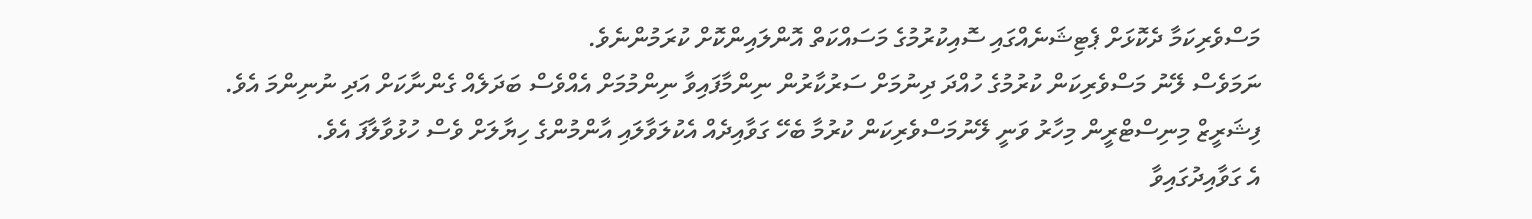މަސްވެރިކަމާ ދެކޮޅަށް ޕެޓިޝަނެއްގައި ސޮއިކުރުމުގެ މަސައްކަތް އޮންލައިންކޮށް ކުރަމުންނެވެ.
ނަމަވެސް ލޭނު މަސްވެރިކަން ކުރުމުގެ ހުއްދަ ދިނުމަށް ސަރުކާރުން ނިންމާފައިވާ ނިންމުމަށް އެއްވެސް ބަދަލެއް ގެންނާކަށް އަދި ނުނިންމަ އެވެ.
ފިޝަރީޒް މިނިސްޓްރީން މިހާރު ވަނީ ލޭނުމަސްވެރިކަން ކުރުމާ ބެހޭ ގަވާއިދެއް އެކުލަވާލައި އާންމުންގެ ހިޔާލަށް ވެސް ހުޅުވާލާފަ އެވެ.
އެ ގަވާއިދުގައިވާ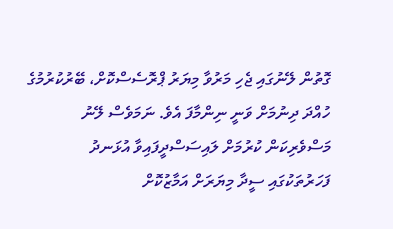ގޮތުން ލޭނުގައި ޖެހި މަރުވާ މިޔަރު ޕްރޮސެސްކޮށް، ބޭރުކުރުމުގެ ހުއްދަ ދިނުމަށް ވަނީ ނިންމާފަ އެވެ. ނަމަވެސް ލޭނު މަސްވެރިކަން ކުރުމަށް ލައިސަސްދީފައިވާ އުޅަނދު ފަހަރުތަކުގައި ސީދާ މިޔަރަށް އަމާޒުކޮށް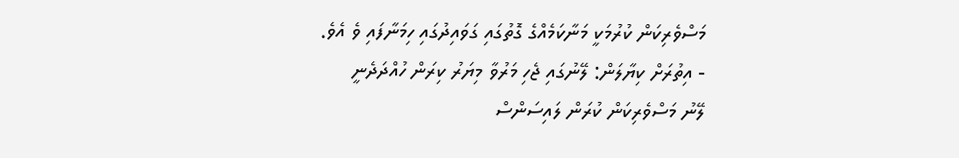މަސްވެރިކަން ކުރުމަކީ މަނާކަމެއްގެ ގޮތުގައި ގަވައިދުގައި ހިމަނާފައި ވެ އެވެ.
- އިތުރަށް ކިޔާލަން: ލޭނުގައި ޖެހި މަރުވާ މިޔަރު ކިރަން ހުއްދަދެނީ
ލޭނު މަސްވެރިކަން ކުރަން ލައިސަންސް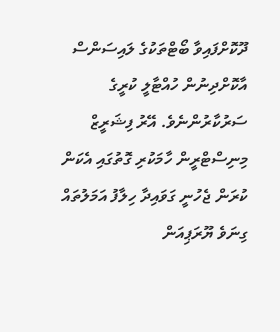ދޫކޮށްފައިވާ ބޯޓްތަކުގެ ލައިސަންސް އާކޮށްދިނުން ހުއްޓާލީ ކުރީގެ ސަރުކާރުންނެވެ. އޭރު ފިޝަރީޒް މިނިސްޓްރީން ހާމަކުރި ގޮތުގައި އެކަން ކުރަން ޖެހުނީ ގަވައިދާ ހިލާފު އަމަލުތައް ގިނަވެ ޔޫރަޕިއަން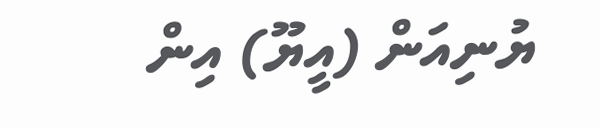ޔުނިއަން (އީޔޫ) އިން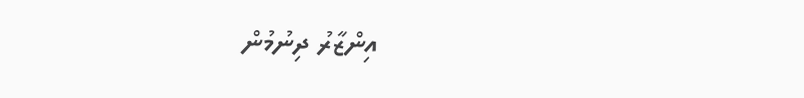އިންޒާރު ދިނުމުން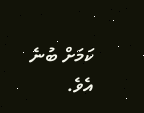ކަމަށް ބުނެ އެވެ.